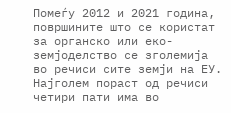Помеѓу 2012 и 2021 година, површините што се користат за органско или еко-земјоделство се зголемија во речиси сите земји на ЕУ. Најголем пораст од речиси четири пати има во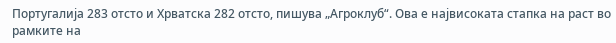Португалија 283 отсто и Хрватска 282 отсто, пишува „Агроклуб“. Ова е највисоката стапка на раст во рамките на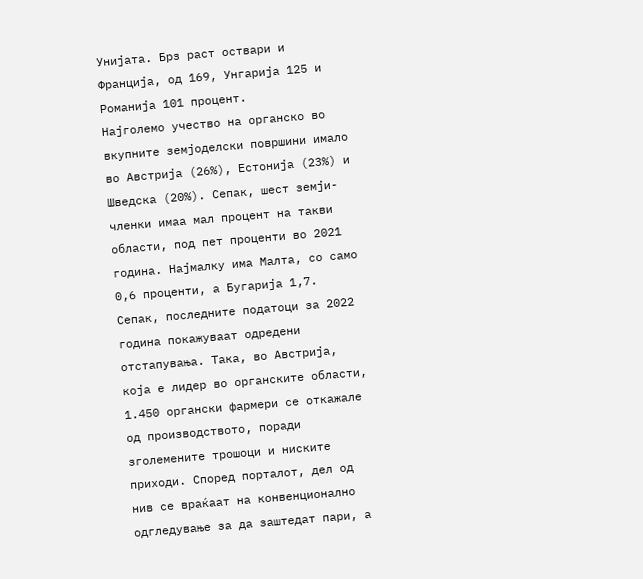Унијата. Брз раст оствари и Франција, од 169, Унгарија 125 и Романија 101 процент.
Најголемо учество на органско во вкупните земјоделски површини имало во Австрија (26%), Естонија (23%) и Шведска (20%). Сепак, шест земји-членки имаа мал процент на такви области, под пет проценти во 2021 година. Најмалку има Малта, со само 0,6 проценти, а Бугарија 1,7.
Сепак, последните податоци за 2022 година покажуваат одредени отстапувања. Така, во Австрија, која е лидер во органските области, 1.450 органски фармери се откажале од производството, поради зголемените трошоци и ниските приходи. Според порталот, дел од нив се враќаат на конвенционално одгледување за да заштедат пари, а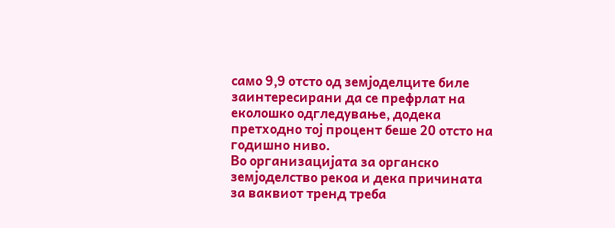само 9,9 отсто од земјоделците биле заинтересирани да се префрлат на еколошко одгледување, додека претходно тој процент беше 20 отсто на годишно ниво.
Во организацијата за органско земјоделство рекоа и дека причината за ваквиот тренд треба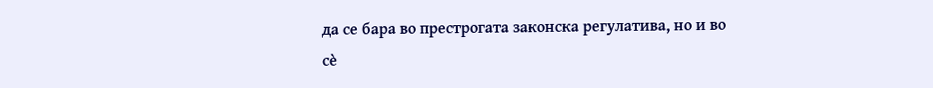да се бара во престрогата законска регулатива, но и во сè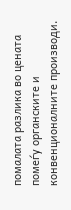помалата разлика во цената помеѓу органските и конвенционалните производи.